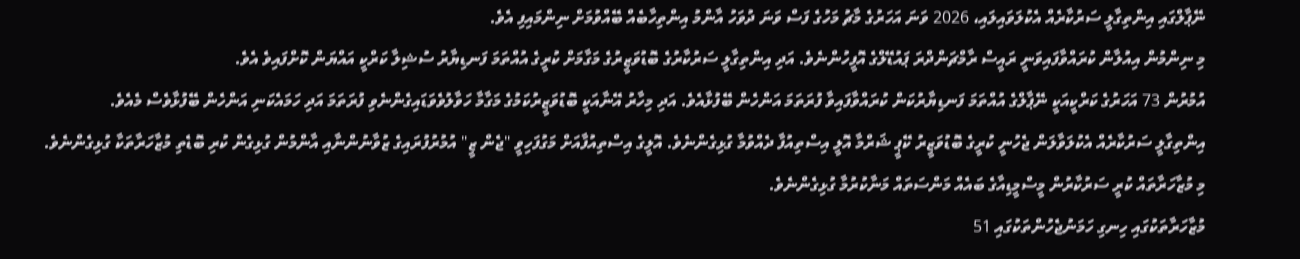ނޭޕާލްގައި އިންތިގާލީ ސަރުކާރެއް އެކުލަވައިލައި، 2026 ވަނަ އަހަރުގެ މާޗު މަހުގެ ފަސް ވަނަ ދުވަހު އާންމު އިންތިހާބެއް ބޭއްވުމަށް ނިންމައިފި އެވެ.
މި ނިންމުން އިއުލާން ކުރައްވާފައިވަނީ ރައީސް ރާމްޗަންދްރަ ޕައުޑޭލްގެ އޮފީހުންނެވެ. އަދި އިންތިގާލީ ސަރުކާރުގެ ބޮޑުވަޒީރުގެ މަގާމަށް ކުރީގެ އުއްތަމަ ފަނޑިޔާރު ސުޝިލާ ކަރްކީ އައްޔަން ކޮށްފައިވެ އެވެ.
އުމުރުން 73 އަހަރުގެ ކަރްކީއަކީ ނޭޕާލްގެ އުއްތަމަ ފަނޑިޔާރުކަން ކުރައްވާފައިވާ ފުރަތަމަ އަންހެން ބޭފުޅާއެވެ. އަދި މިހާރު އޭނާއަކީ ބޮޑުވަޒީރުކަމުގެ މަގާމާ ހަވާލުވެވަޑައިގެންނެވި ފުރަތަމަ އަދި ހަމައެކަނި އަންހެން ބޭފުޅާވެސް މެއެވެ.
އިންތިގާލީ ސަރުކާރެއް އެކުލަވާލަން ޖެހުނީ ކުރީގެ ބޮޑުވަޒީރު ކޭޕީ ޝަރްމާ އޮލީ އިސްތިއުފާ ދެއްވުމާ ގުޅިގެންނެވެ. އޮލީގެ އިސްތިއުފާއަށް މަގުފަހިވީ "ޖެން ޒީ" އުމުރުފުރައިގެ ޒުވާނުންނާއި އާންމުން ގުޅިގެން ކުރި ބޮޑެތި މުޒާހަރާތަކާ ގުޅިގެންނެވެ. މި މުޒާހަރާތައް ކުރީ ސަރުކާރުން މީސްމީޑިއާގެ ބައެއް މަންސަތައް މަނާކުރުމާ ގުޅިގެންނެވެ.
މުޒާހަރާތަކުގައި ހިނގި ހަމަނުޖެހުންތަކުގައި 51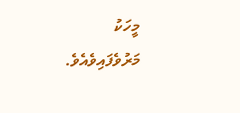މީހަކު މަރުވެފައިވެއެވެ.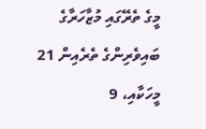މީގެ ތެރޭގައި މުޒާހަރާގެ ބައިވެރިންގެ ތެރެއިން 21 މީހަކާއި، 9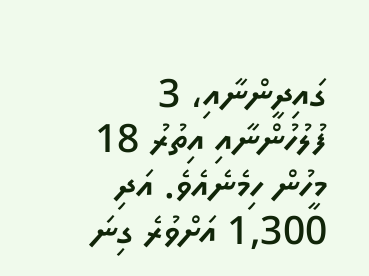ގައިދީންނާއި، 3 ފުލުހުންނާއި އިތުރު 18 މީހުން ހިމެނެއެވެ. އަދި 1,300 އަށްވުރެ ގިނަ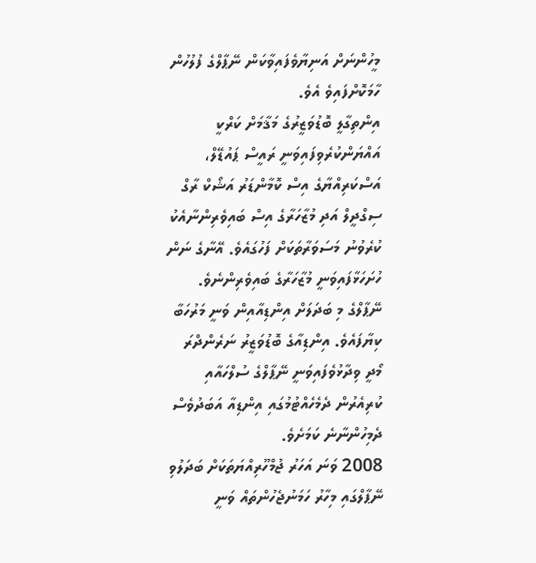މީހުންނަށް އަނިޔާވެފައިވާކަން ނޭޕާލްގެ ފުލުހުން ހާމަކޮށްފައިވެ އެވެ.
އިންތިގާލީ ބޮޑުވަޒީރުގެ މަޤާމަށް ކަރްކީ އައްޔަންކުރެވިފައިވަނީ ރައީސް ޕައުޑޭލް، އަސްކަރިއްޔާގެ އިސް ކޮމާންޑަރު އަޝޯކް ރާގް ސިގްދީލް އަދި މުޒާހަރާގެ އިސް ބައިވެރިންނާއެކު ކުރެވުނު މަސަވަރާތަކަށް ފަހުގައެވެ. އޭނާގެ ނަން ހުށަހަޅާފައިވަނީ މުޒާހަރާގެ ބައިވެރިންނެވެ.
ނޭޕާލްގެ މި ބަދަލަށް އިންޑިއާއިން ވަނީ މަރުހަބާ ކިޔާފައެވެ. އިންޑިއާގެ ބޮޑުވަޒީރު ނަރެންދްރަ މޯދީ ވިދާޅުވެފައިވަނީ ނޭޕާލްގެ ސުލްހައާއި ކުރިއެރުން ދެމެހެއްޓުމުގައި އިންޑިއާ އަބަދުވެސް ދެމިހުންނާނެ ކަމަށެވެ.
2008 ވަނަ އަހަރު ޖުމްހޫރިއްޔަތަކަށް ބަދަލުވި ނޭޕާލްގައި މިހާރު ހަމަނުޖެހުންތައް ވަނީ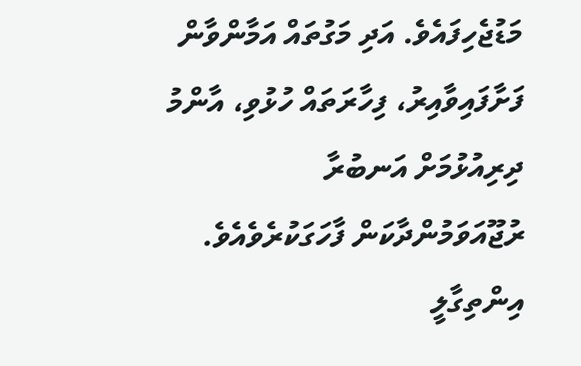މަޑުޖެހިފައެވެ. އަދި މަގުތައް އަމާންވާން ފަށާފައިވާއިރު، ފިހާރަތައް ހުޅުވި، އާންމު ދިރިއުޅުމަށް އަނބުރާ ރުޖޫއަވަމުންދާކަން ފާހަގަކުރެވެއެވެ. އިންތިގާލީ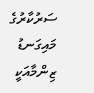ސަރުކާރުގެ މައިގަނޑު ޒިންމާއަކީ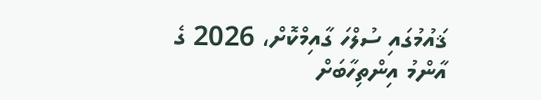ޤައުމުގައި ސުލްހަ ގާއިމްކޮށް، 2026 ގެ އާންމު އިންތިހާބަށް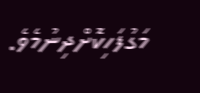މަގުފަހިކޮށްދިނުމެވެ.